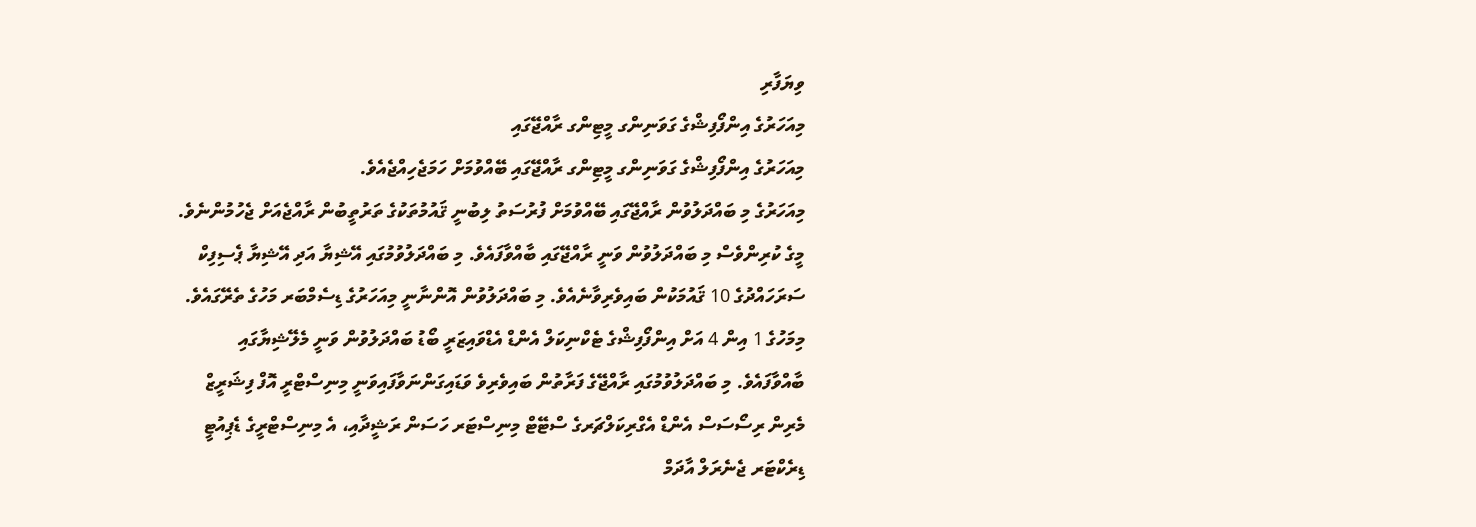ވިޔަފާރި
މިއަހަރުގެ އިންފޯފިޝްގެ ގަވަނިންގ މީޓިންގ ރާއްޖޭގައި
މިއަހަރުގެ އިންފޯފިޝްގެ ގަވަނިންގ މީޓިންގ ރާއްޖޭގައި ބޭއްވުމަށް ހަމަޖެހިއްޖެއެވެ.
މިއަހަރުގެ މި ބައްދަލުވުން ރާއްޖޭގައި ބޭއްވުމަށް ފުރުސަތު ލިބުނީ ޤައުމުތަކުގެ ތަރުތީބުން ރާއްޖެއަށް ޖެހުމުންނެވެ. މީގެ ކުރިންވެސް މި ބައްދަލުވުން ވަނީ ރާއްޖޭގައި ބާއްވާފައެވެ. މި ބައްދަލުވުމުގައި އޭޝިޔާ އަދި އޭޝިޔާ ޕެސިފިކް ސަރަހައްދުގެ 10 ޤައުމަކުން ބައިވެރިވާނެއެވެ. މި ބައްދަލުވުން އޮންނާނީ މިއަހަރުގެ ޑިސެމްބަރ މަހުގެ ތެރޭގައެވެ.
މިމަހުގެ 1 އިން 4 އަށް އިންފޯފިޝްގެ ޓެކްނިކަލް އެންޑް އެޑްވައިޒަރީ ބޯޑު ބައްދަލުވުން ވަނީ މެލޭޝިޔާގައި ބާއްވާފައެވެ. މި ބައްދަލުވުމުގައި ރާއްޖޭގެ ފަރާތުން ބައިވެރިވެ ވަޑައިގަންނަވާފައިވަނީ މިނިސްޓްރީ އޮފް ފިޝަރީޒް މެރިން ރިސޯސަސް އެންޑް އެގްރިކަލްޗަރގެ ސްޓޭޓް މިނިސްޓަރ ހަސަން ރަޝީދާއި، އެ މިނިސްޓްރީގެ ޑެޕިއުޓީ ޑިރެކްޓަރ ޖެނެރަލް އާދަމް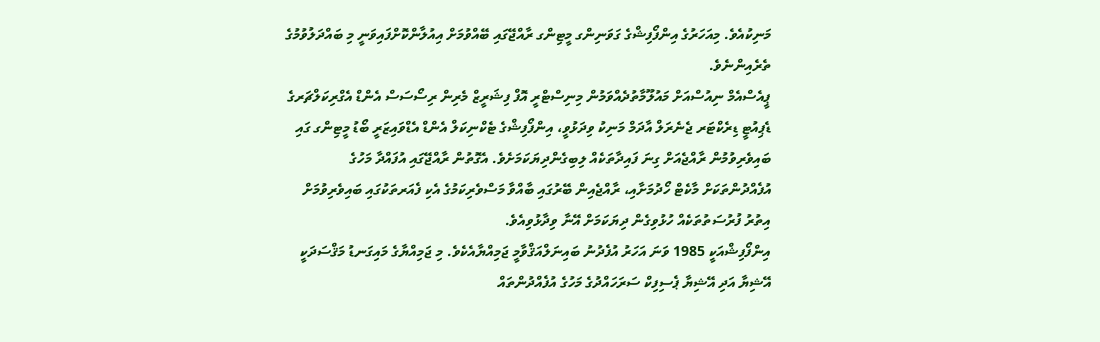މަނިކުއެވެ. މިއަހަރުގެ އިންފޯފިޝްގެ ގަވަނިންގ މީޓިންގ ރާއްޖޭގައި ބޭއްވުމަށް އިއުލާންކޮށްފައިވަނީ މި ބައްދަލުވުމުގެ ތެރެއިންނެވެ.
ޕީއެސްއެމް ނިއުސްއަށް މައުލޫމާތުދެއްވަމުން މިނިސްޓްރީ އޮފް ފިޝަރީޒް މެރިން ރިސޯސަސް އެންޑް އެގްރިކަލްޗަރގެ ޑެޕިއުޓީ ޑިރެކްޓަރ ޖެނެރަލް އާދަމް މަނިކު ވިދަޅުވީ، އިންފޯފިޝްގެ ޓެކްނިކަލް އެންޑް އެޑްވައިޒަރީ ބޯޑު މީޓިންގ ގައި ބައިވެރިވުމުން ރާއްޖެއަށް ގިނަ ފައިދާތަކެއް ލިބިގެންދިޔަކަމަށެވެ. އެގޮތުން ރާއްޖޭގައި އުފައްދާ މަހުގެ އުފެއްދުންތަކަށް މާކެޓް ހޯދުމަށާއި، ރާއްޖެއިން ބޭރުގައި ބާއްވާ މަސްވެރިކަމުގެ އެކި ފެއަރތަކުގައި ބައިވެރިވުމަށް އިތުރު ފުރުސަތުތަކެއް ހުޅުވިގެން ދިޔަކަމަށް އޭނާ ވިދާޅުވިއެވެ.
އިންފޯފިޝްއަކީ 1985 ވަނަ އަހަރު އުފެދުނު ބައިނަލްއަޤްވާމީ ޖަމިއްޔާއެކެވެ. މި ޖަމިއްޔާގެ މައިގަނޑު މަޤްސަދަކީ އޭޝިޔާ އަދި އޭޝިޔާ ޕެސިފިކް ސަރަހައްދުގެ މަހުގެ އުފެއްދުންތައް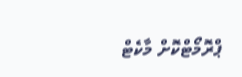ޕްރޮމޯޓްކޮށް މާކެޓް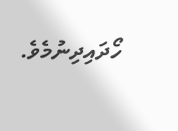ހޯދައިދިނުމެވެ.